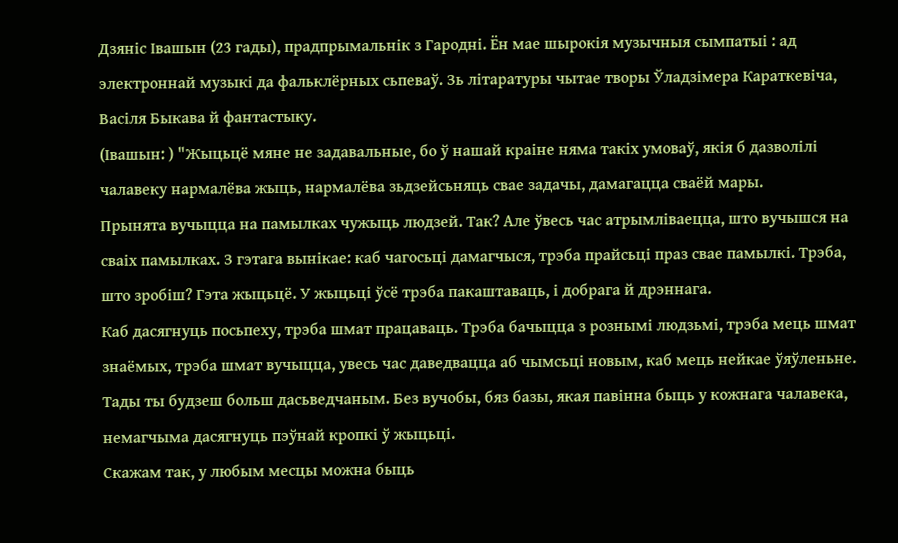Дзяніс Івашын (23 гады), прадпрымальнік з Гародні. Ён мае шырокія музычныя сымпатыі : ад электроннай музыкі да фальклёрных сьпеваў. Зь літаратуры чытае творы Ўладзімера Караткевіча, Васіля Быкава й фантастыку.
(Івашын: ) "Жыцьцё мяне не задавальные, бо ў нашай краіне няма такіх умоваў, якія б дазволілі чалавеку нармалёва жыць, нармалёва зьдзейсьняць свае задачы, дамагацца сваёй мары.
Прынята вучыцца на памылках чужыць людзей. Так? Але ўвесь час атрымліваецца, што вучышся на сваіх памылках. З гэтага вынікае: каб чагосьці дамагчыся, трэба прайсьці праз свае памылкі. Трэба, што зробіш? Гэта жыцьцё. У жыцьці ўсё трэба пакаштаваць, і добрага й дрэннага.
Каб дасягнуць посьпеху, трэба шмат працаваць. Трэба бачыцца з рознымі людзьмі, трэба мець шмат знаёмых, трэба шмат вучыцца, увесь час даведвацца аб чымсьці новым, каб мець нейкае ўяўленьне. Тады ты будзеш больш дасьведчаным. Без вучобы, бяз базы, якая павінна быць у кожнага чалавека, немагчыма дасягнуць пэўнай кропкі ў жыцьці.
Скажам так, у любым месцы можна быць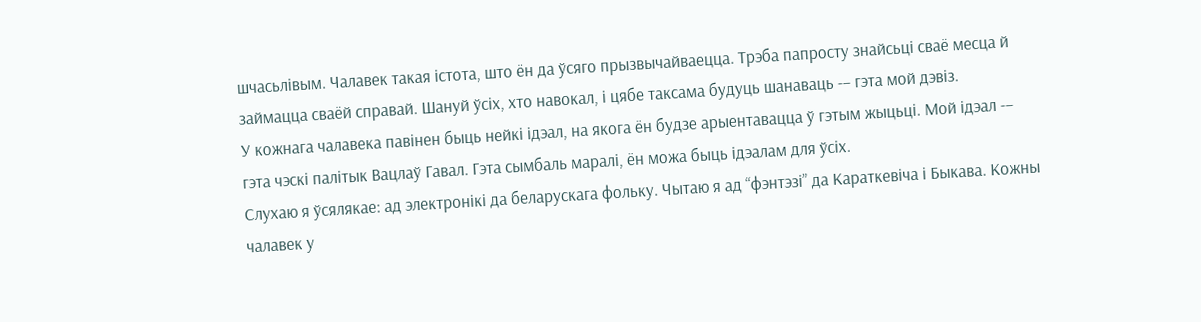шчасьлівым. Чалавек такая істота, што ён да ўсяго прызвычайваецца. Трэба папросту знайсьці сваё месца й займацца сваёй справай. Шануй ўсіх, хто навокал, і цябе таксама будуць шанаваць -– гэта мой дэвіз.
У кожнага чалавека павінен быць нейкі ідэал, на якога ён будзе арыентавацца ў гэтым жыцьці. Мой ідэал -– гэта чэскі палітык Вацлаў Гавал. Гэта сымбаль маралі, ён можа быць ідэалам для ўсіх.
Слухаю я ўсялякае: ад электронікі да беларускага фольку. Чытаю я ад “фэнтэзі” да Караткевіча і Быкава. Кожны чалавек у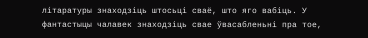літаратуры знаходзіць штосьці сваё, што яго вабіць. У фантастыцы чалавек знаходзіць свае ўвасабленьні пра тое,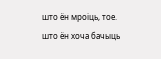што ён мроіць, тое. што ён хоча бачыць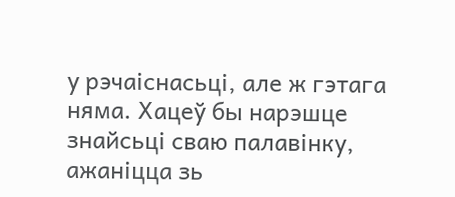у рэчаіснасьці, але ж гэтага няма. Хацеў бы нарэшце знайсьці сваю палавінку, ажаніцца зь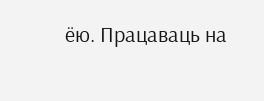ёю. Працаваць на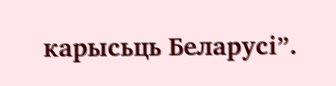карысьць Беларусі”.